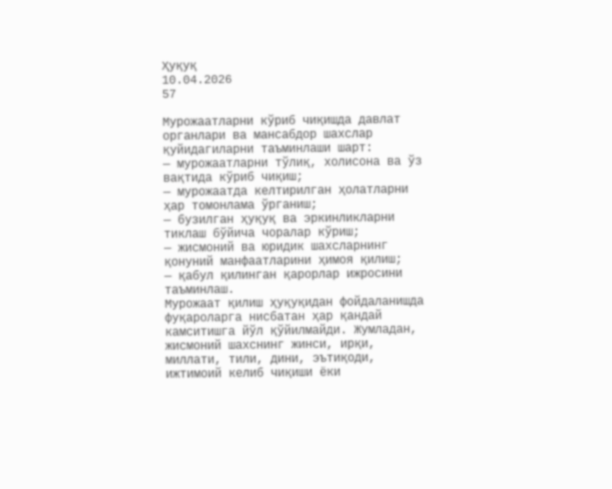Ҳуқуқ
10.04.2026
57

Мурожаатларни кўриб чиқишда давлат органлари ва мансабдор шахслар қуйидагиларни таъминлаши шарт:
— мурожаатларни тўлиқ, холисона ва ўз вақтида кўриб чиқиш;
— мурожаатда келтирилган ҳолатларни ҳар томонлама ўрганиш;
— бузилган ҳуқуқ ва эркинликларни тиклаш бўйича чоралар кўриш;
— жисмоний ва юридик шахсларнинг қонуний манфаатларини ҳимоя қилиш;
— қабул қилинган қарорлар ижросини таъминлаш.
Мурожаат қилиш ҳуқуқидан фойдаланишда фуқароларга нисбатан ҳар қандай камситишга йўл қўйилмайди. Жумладан, жисмоний шахснинг жинси, ирқи, миллати, тили, дини, эътиқоди, ижтимоий келиб чиқиши ёки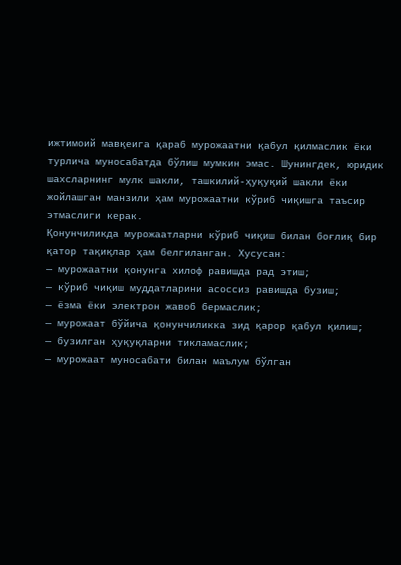ижтимоий мавқеига қараб мурожаатни қабул қилмаслик ёки турлича муносабатда бўлиш мумкин эмас. Шунингдек, юридик шахсларнинг мулк шакли, ташкилий-ҳуқуқий шакли ёки жойлашган манзили ҳам мурожаатни кўриб чиқишга таъсир этмаслиги керак.
Қонунчиликда мурожаатларни кўриб чиқиш билан боғлиқ бир қатор тақиқлар ҳам белгиланган. Хусусан:
— мурожаатни қонунга хилоф равишда рад этиш;
— кўриб чиқиш муддатларини асоссиз равишда бузиш;
— ёзма ёки электрон жавоб бермаслик;
— мурожаат бўйича қонунчиликка зид қарор қабул қилиш;
— бузилган ҳуқуқларни тикламаслик;
— мурожаат муносабати билан маълум бўлган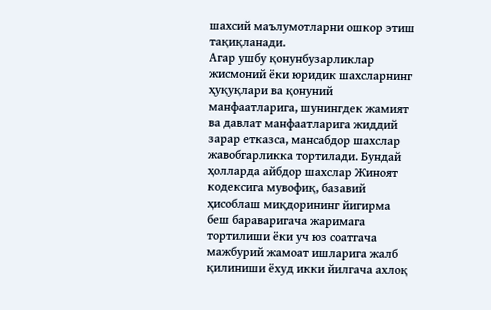шахсий маълумотларни ошкор этиш тақиқланади.
Агар ушбу қонунбузарликлар жисмоний ёки юридик шахсларнинг ҳуқуқлари ва қонуний манфаатларига, шунингдек жамият ва давлат манфаатларига жиддий зарар етказса, мансабдор шахслар жавобгарликка тортилади. Бундай ҳолларда айбдор шахслар Жиноят кодексига мувофиқ, базавий ҳисоблаш миқдорининг йигирма беш бараваригача жаримага тортилиши ёки уч юз соатгача мажбурий жамоат ишларига жалб қилиниши ёхуд икки йилгача ахлоқ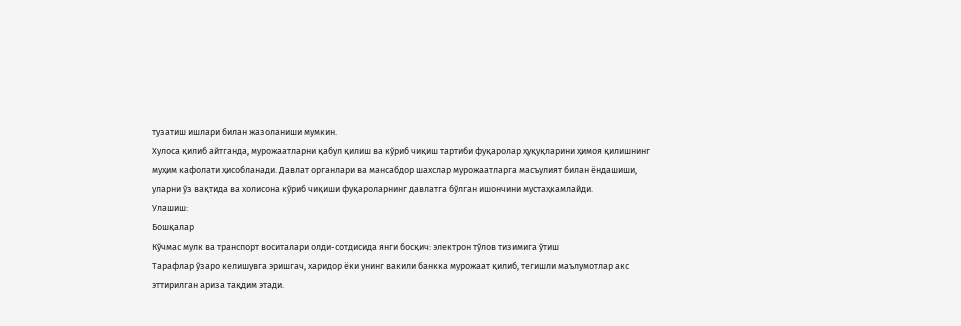тузатиш ишлари билан жазоланиши мумкин.
Хулоса қилиб айтганда, мурожаатларни қабул қилиш ва кўриб чиқиш тартиби фуқаролар ҳуқуқларини ҳимоя қилишнинг муҳим кафолати ҳисобланади. Давлат органлари ва мансабдор шахслар мурожаатларга масъулият билан ёндашиши, уларни ўз вақтида ва холисона кўриб чиқиши фуқароларнинг давлатга бўлган ишончини мустаҳкамлайди.
Улашиш:
Бошқалар
Кўчмас мулк ва транспорт воситалари олди-сотдисида янги босқич: электрон тўлов тизимига ўтиш
Тарафлар ўзаро келишувга эришгач, харидор ёки унинг вакили банкка мурожаат қилиб, тегишли маълумотлар акс эттирилган ариза тақдим этади.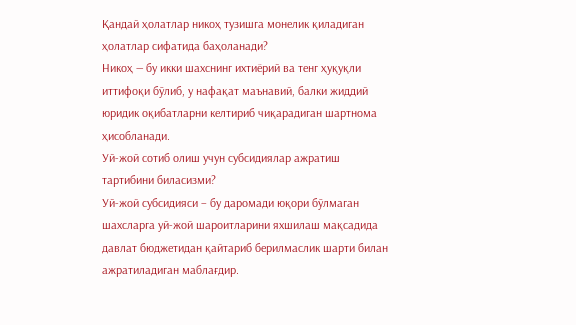Қандай ҳолатлар никоҳ тузишга монелик қиладиган ҳолатлар сифатида баҳоланади?
Никоҳ — бу икки шахснинг ихтиёрий ва тенг ҳуқуқли иттифоқи бўлиб, у нафақат маънавий, балки жиддий юридик оқибатларни келтириб чиқарадиган шартнома ҳисобланади.
Уй-жой сотиб олиш учун субсидиялар ажратиш тартибини биласизми?
Уй-жой субсидияси – бу даромади юқори бўлмаган шахсларга уй-жой шароитларини яхшилаш мақсадида давлат бюджетидан қайтариб берилмаслик шарти билан ажратиладиган маблағдир.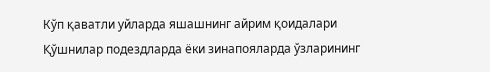Кўп қаватли уйларда яшашнинг айрим қоидалари
Қўшнилар подездларда ёки зинапояларда ўзларининг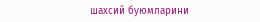шахсий буюмларини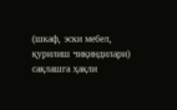(шкаф, эски мебел, қурилиш чиқиндилари) сақлашга ҳақли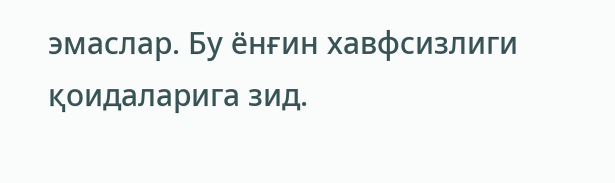эмаслар. Бу ёнғин хавфсизлиги қоидаларига зид.